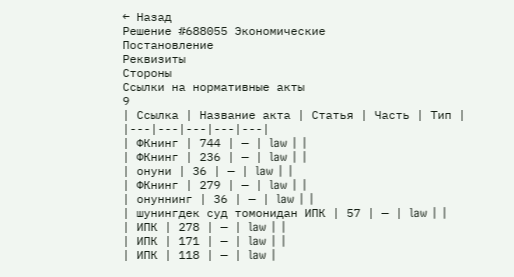← Назад
Решение #688055 Экономические
Постановление
Реквизиты
Стороны
Ссылки на нормативные акты
9
| Ссылка | Название акта | Статья | Часть | Тип |
|---|---|---|---|---|
| ФКнинг | 744 | — | law | |
| ФКнинг | 236 | — | law | |
| онуни | 36 | — | law | |
| ФКнинг | 279 | — | law | |
| онуннинг | 36 | — | law | |
| шунингдек суд томонидан ИПК | 57 | — | law | |
| ИПК | 278 | — | law | |
| ИПК | 171 | — | law | |
| ИПК | 118 | — | law |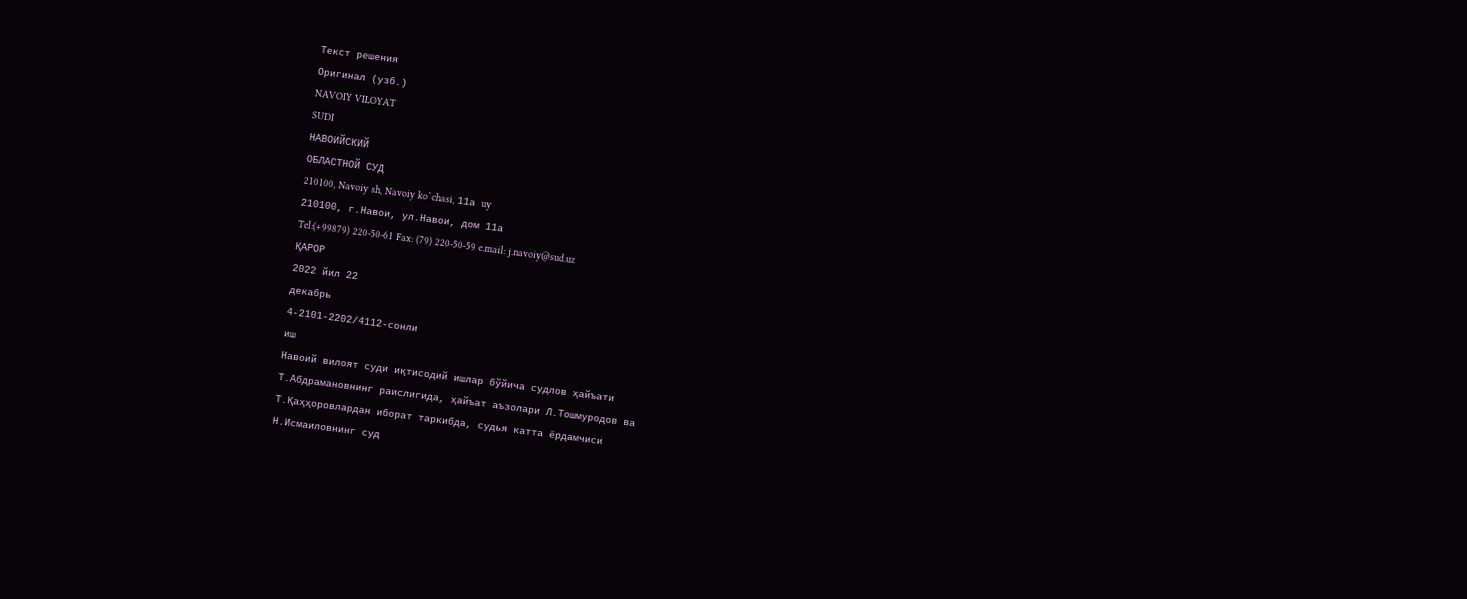Текст решения
Оригинал (узб.)
NAVOIY VILOYAT
SUDI
НАВОИЙСКИЙ
ОБЛАСТНОЙ СУД
210100, Navoiy sh, Navoiy ko`chasi, 11а uy
210100, г.Навои, ул.Навои, дом 11а
Tel:(+99879) 220-50-61 Fax: (79) 220-50-59 e.mail: j.navoiy@sud.uz
ҚАРОР
2022 йил 22
декабрь
4-2101-2202/4112-сонли
иш
Навоий вилоят суди иқтисодий ишлар бўйича судлов ҳайъати
Т.Абдрамановнинг раислигида, ҳайъат аъзолари Л.Тошмуродов ва
Т.Қаҳҳоровлардан иборат таркибда, судья катта ёрдамчиси
Н.Исмаиловнинг суд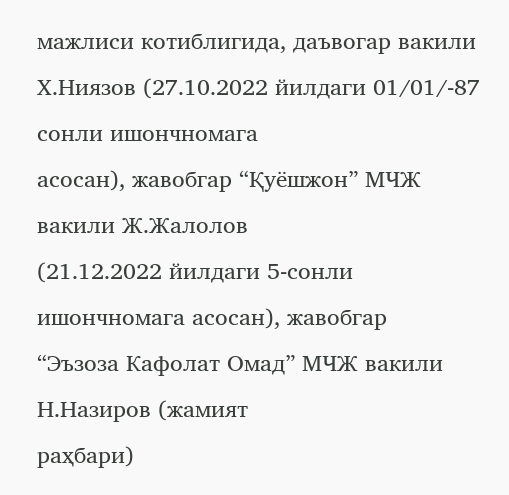мажлиси котиблигида, даъвогар вакили
Х.Ниязов (27.10.2022 йилдаги 01/01/-87 сонли ишончномага
асосан), жавобгар “Қуёшжон” МЧЖ вакили Ж.Жалолов
(21.12.2022 йилдаги 5-сонли ишончномага асосан), жавобгар
“Эъзоза Кафолат Омад” МЧЖ вакили Н.Назиров (жамият
раҳбари)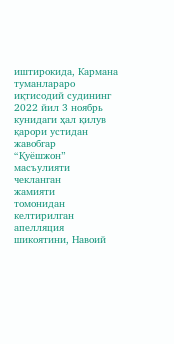иштирокида, Кармана туманлараро иқтисодий судининг
2022 йил 3 ноябрь кунидаги ҳал қилув қарори устидан жавобгар
“Қуёшжон”
масъулияти
чекланган
жамияти
томонидан
келтирилган апелляция шикоятини, Навоий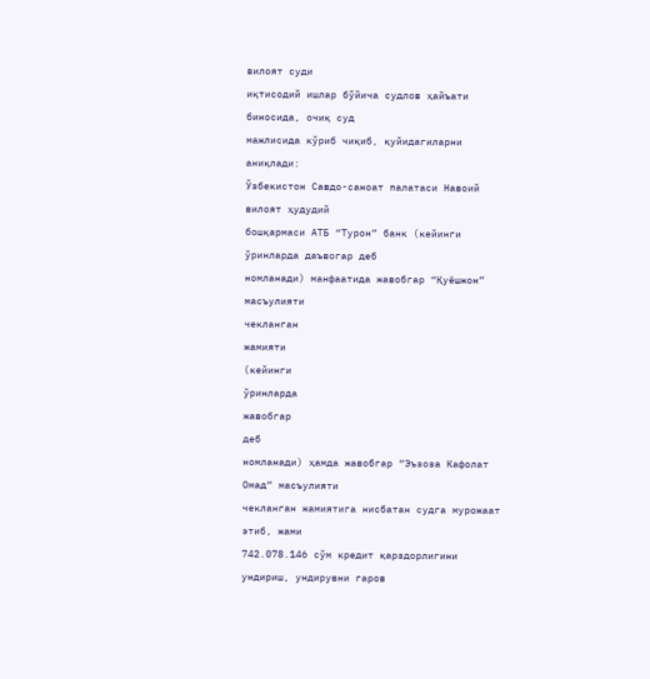вилоят суди
иқтисодий ишлар бўйича судлов ҳайъати биносида, очиқ суд
мажлисида кўриб чиқиб, қуйидагиларни
аниқлади:
Ўзбекистон Савдо-саноат палатаси Навоий вилоят ҳудудий
бошқармаси АТБ “Турон” банк (кейинги ўринларда даъвогар деб
номланади) манфаатида жавобгар “Қуёшжон” масъулияти
чекланган
жамияти
(кейинги
ўринларда
жавобгар
деб
номланади) ҳамда жавобгар “Эъзоза Кафолат Омад” масъулияти
чекланган жамиятига нисбатан судга мурожаат этиб, жами
742.078.146 сўм кредит қарздорлигини ундириш, ундирувни гаров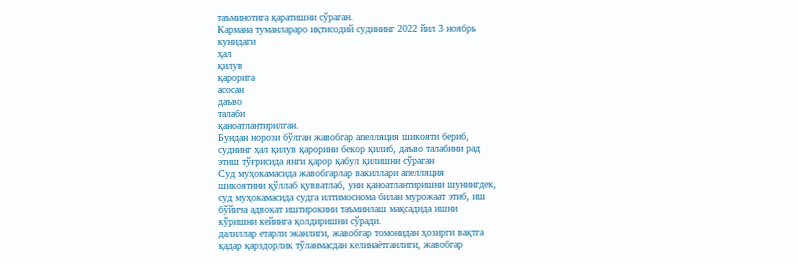таъминотига қаратишни сўраган.
Кармана туманлараро иқтисодий судининг 2022 йил 3 ноябрь
кунидаги
ҳал
қилув
қарорига
асосан
даъво
талаби
қаноатлантирилган.
Бундан норози бўлган жавобгар апелляция шикояти бериб,
суднинг ҳал қилув қарорини бекор қилиб, даъво талабини рад
этиш тўғрисида янги қарор қабул қилишни сўраган
Суд муҳокамасида жавобгарлар вакиллари апелляция
шикоятини қўллаб қувватлаб, уни қаноатлантиришни шунингдек,
суд муҳокамасида судга илтимоснома билан мурожаат этиб, иш
бўйича адвокат иштирокини таъминлаш мақсадида ишни
кўришни кейинга қолдиришни сўради.
далиллар етарли эканлиги, жавобгар томонидан ҳозирги вақтга
қадар қарздорлик тўланмасдан келинаётганлиги, жавобгар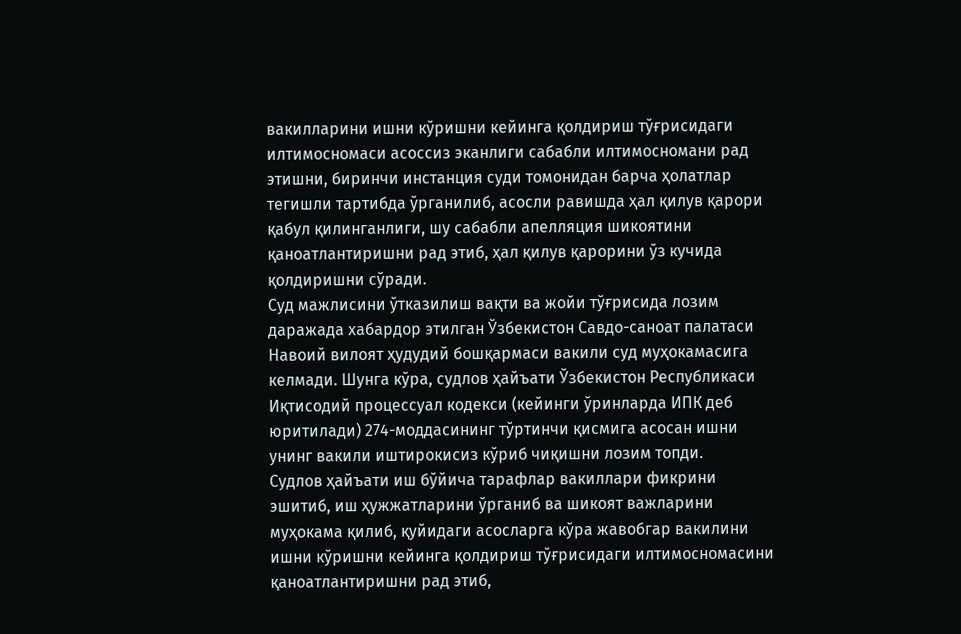вакилларини ишни кўришни кейинга қолдириш тўғрисидаги
илтимосномаси асоссиз эканлиги сабабли илтимосномани рад
этишни, биринчи инстанция суди томонидан барча ҳолатлар
тегишли тартибда ўрганилиб, асосли равишда ҳал қилув қарори
қабул қилинганлиги, шу сабабли апелляция шикоятини
қаноатлантиришни рад этиб, ҳал қилув қарорини ўз кучида
қолдиришни сўради.
Суд мажлисини ўтказилиш вақти ва жойи тўғрисида лозим
даражада хабардор этилган Ўзбекистон Савдо-саноат палатаси
Навоий вилоят ҳудудий бошқармаси вакили суд муҳокамасига
келмади. Шунга кўра, судлов ҳайъати Ўзбекистон Республикаси
Иқтисодий процессуал кодекси (кейинги ўринларда ИПК деб
юритилади) 274-моддасининг тўртинчи қисмига асосан ишни
унинг вакили иштирокисиз кўриб чиқишни лозим топди.
Судлов ҳайъати иш бўйича тарафлар вакиллари фикрини
эшитиб, иш ҳужжатларини ўрганиб ва шикоят важларини
муҳокама қилиб, қуйидаги асосларга кўра жавобгар вакилини
ишни кўришни кейинга қолдириш тўғрисидаги илтимосномасини
қаноатлантиришни рад этиб,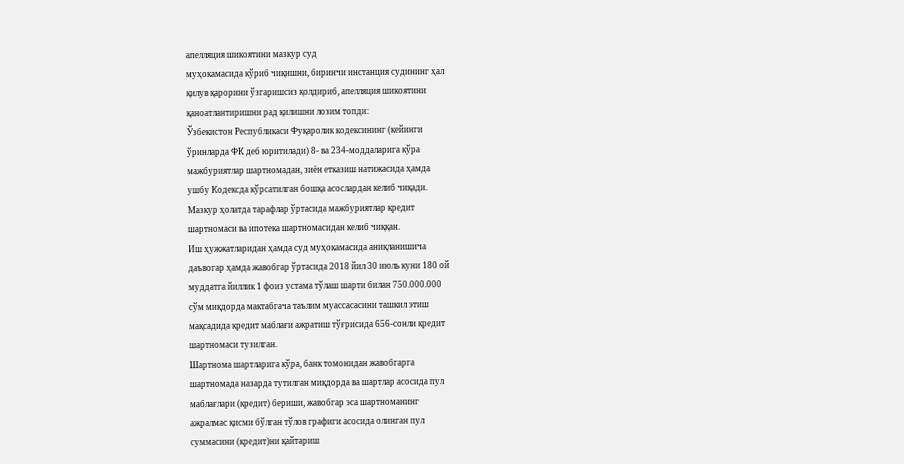апелляция шикоятини мазкур суд
муҳокамасида кўриб чиқишни, биринчи инстанция судининг ҳал
қилув қарорини ўзгаришсиз қолдириб, апелляция шикоятини
қаноатлантиришни рад қилишни лозим топди:
Ўзбекистон Республикаси Фуқаролик кодексининг (кейинги
ўринларда ФК деб юритилади) 8- ва 234-моддаларига кўра
мажбуриятлар шартномадан, зиён етказиш натижасида ҳамда
ушбу Кодексда кўрсатилган бошқа асослардан келиб чиқади.
Мазкур ҳолатда тарафлар ўртасида мажбуриятлар кредит
шартномаси ва ипотека шартномасидан келиб чиққан.
Иш ҳужжатларидан ҳамда суд муҳокамасида аниқланишича
даъвогар ҳамда жавобгар ўртасида 2018 йил 30 июль куни 180 ой
муддатга йиллик 1 фоиз устама тўлаш шарти билан 750.000.000
сўм миқдорда мактабгача таълим муассасасини ташкил этиш
мақсадида кредит маблағи ажратиш тўғрисида 656-сонли кредит
шартномаси тузилган.
Шартнома шартларига кўра, банк томонидан жавобгарга
шартномада назарда тутилган миқдорда ва шартлар асосида пул
маблағлари (кредит) бериши, жавобгар эса шартноманинг
ажралмас қисми бўлган тўлов графиги асосида олинган пул
суммасини (кредит)ни қайтариш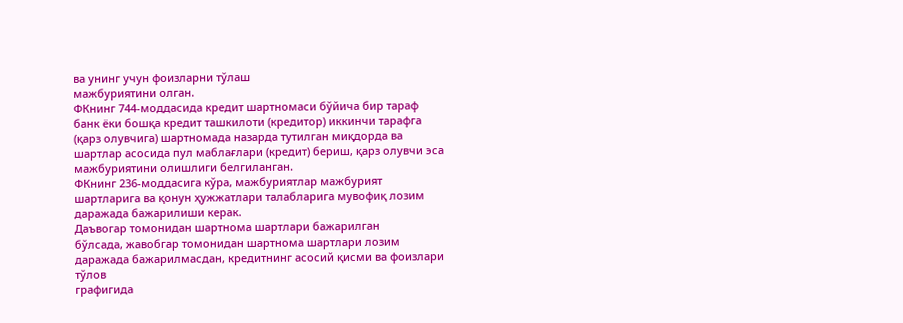ва унинг учун фоизларни тўлаш
мажбуриятини олган.
ФКнинг 744-моддасида кредит шартномаси бўйича бир тараф
банк ёки бошқа кредит ташкилоти (кредитор) иккинчи тарафга
(қарз олувчига) шартномада назарда тутилган миқдорда ва
шартлар асосида пул маблағлари (кредит) бериш, қарз олувчи эса
мажбуриятини олишлиги белгиланган.
ФКнинг 236-моддасига кўра, мажбуриятлар мажбурият
шартларига ва қонун ҳужжатлари талабларига мувофиқ лозим
даражада бажарилиши керак.
Даъвогар томонидан шартнома шартлари бажарилган
бўлсада, жавобгар томонидан шартнома шартлари лозим
даражада бажарилмасдан, кредитнинг асосий қисми ва фоизлари
тўлов
графигида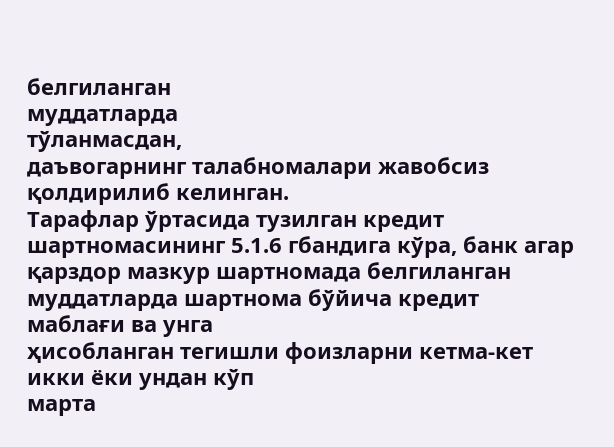белгиланган
муддатларда
тўланмасдан,
даъвогарнинг талабномалари жавобсиз қолдирилиб келинган.
Тарафлар ўртасида тузилган кредит шартномасининг 5.1.6 гбандига кўра, банк агар қарздор мазкур шартномада белгиланган
муддатларда шартнома бўйича кредит маблағи ва унга
ҳисобланган тегишли фоизларни кетма-кет икки ёки ундан кўп
марта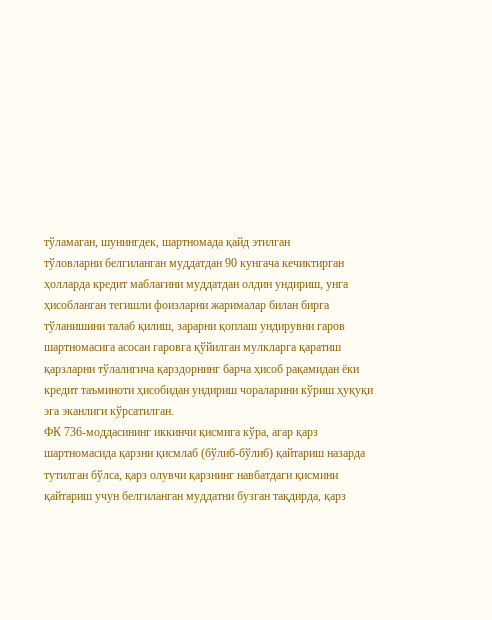тўламаган, шунингдек, шартномада қайд этилган
тўловларни белгиланган муддатдан 90 кунгача кечиктирган
ҳолларда кредит маблағини муддатдан олдин ундириш, унга
ҳисобланган тегишли фоизларни жарималар билан бирга
тўланишини талаб қилиш, зарарни қоплаш ундирувни гаров
шартномасига асосан гаровга қўйилган мулкларга қаратиш
қарзларни тўлалигича қарздорнинг барча ҳисоб рақамидан ёки
кредит таъминоти ҳисобидан ундириш чораларини кўриш ҳуқуқи
эга эканлиги кўрсатилган.
ФК 736-моддасининг иккинчи қисмига кўра, агар қарз
шартномасида қарзни қисмлаб (бўлиб-бўлиб) қайтариш назарда
тутилган бўлса, қарз олувчи қарзнинг навбатдаги қисмини
қайтариш учун белгиланган муддатни бузган тақдирда, қарз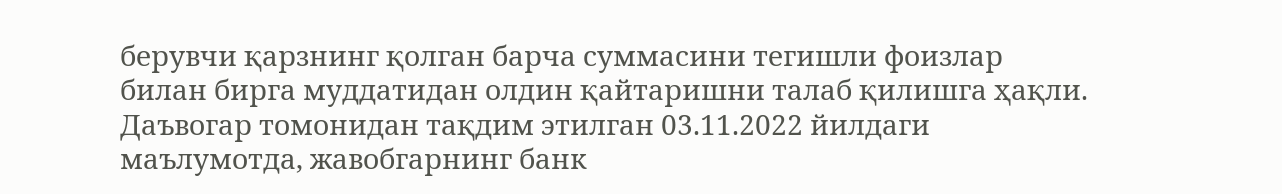берувчи қарзнинг қолган барча суммасини тегишли фоизлар
билан бирга муддатидан олдин қайтаришни талаб қилишга ҳақли.
Даъвогар томонидан тақдим этилган 03.11.2022 йилдаги
маълумотда, жавобгарнинг банк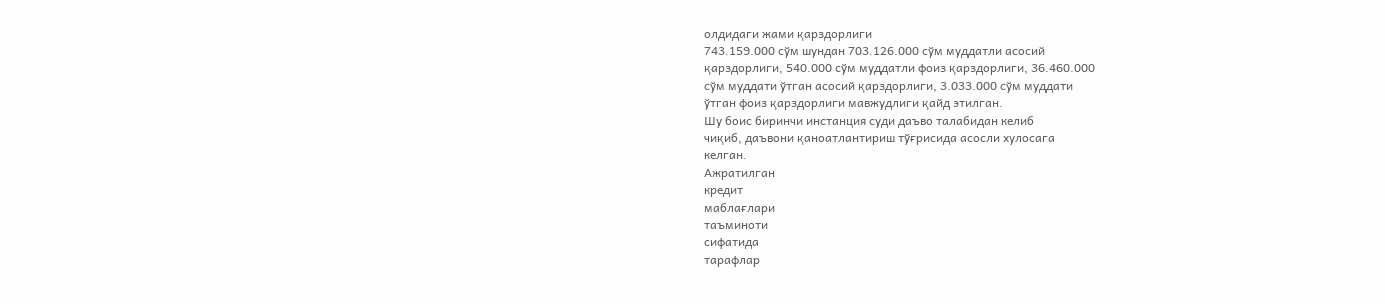олдидаги жами қарздорлиги
743.159.000 сўм шундан 703.126.000 сўм муддатли асосий
қарздорлиги, 540.000 сўм муддатли фоиз қарздорлиги, 36.460.000
сўм муддати ўтган асосий қарздорлиги, 3.033.000 сўм муддати
ўтган фоиз қарздорлиги мавжудлиги қайд этилган.
Шу боис биринчи инстанция суди даъво талабидан келиб
чиқиб, даъвони қаноатлантириш тўғрисида асосли хулосага
келган.
Ажратилган
кредит
маблағлари
таъминоти
сифатида
тарафлар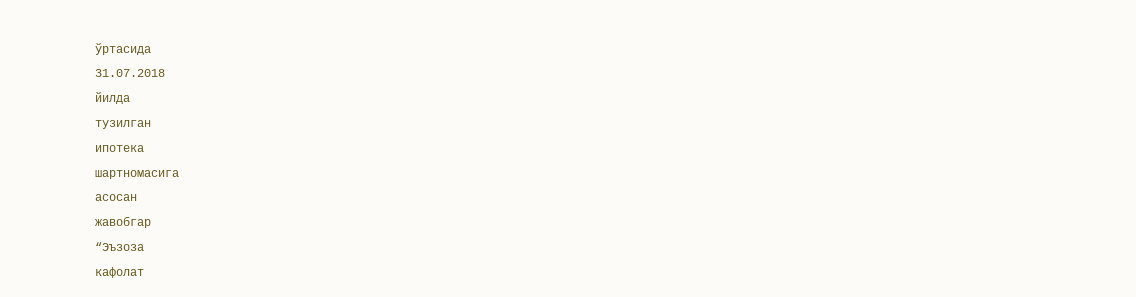ўртасида
31.07.2018
йилда
тузилган
ипотека
шартномасига
асосан
жавобгар
“Эъзоза
кафолат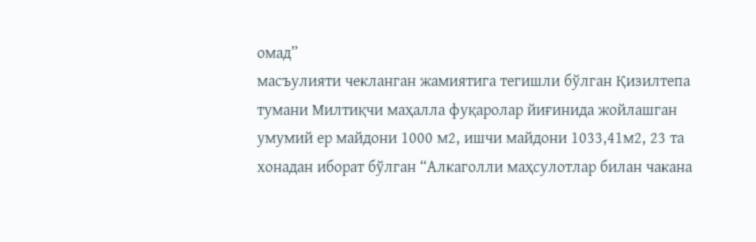омад”
масъулияти чекланган жамиятига тегишли бўлган Қизилтепа
тумани Милтиқчи маҳалла фуқаролар йиғинида жойлашган
умумий ер майдони 1000 м2, ишчи майдони 1033,41м2, 23 та
хонадан иборат бўлган “Алкаголли маҳсулотлар билан чакана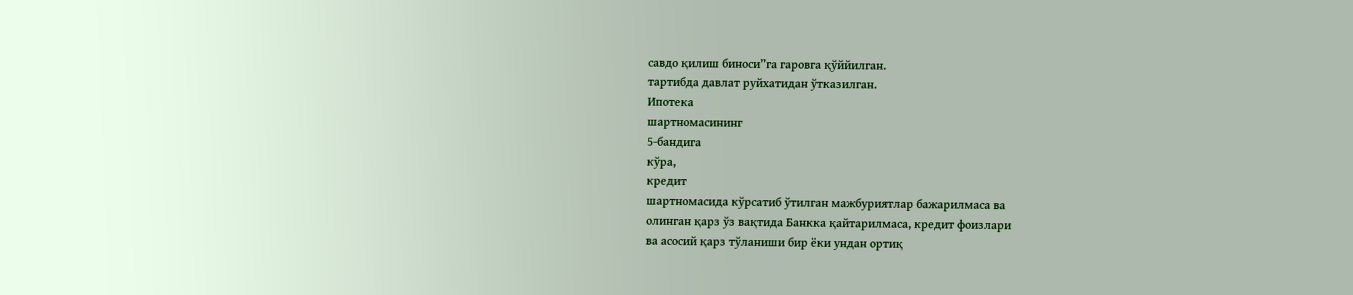савдо қилиш биноси”га гаровга қўййилган.
тартибда давлат руйхатидан ўтказилган.
Ипотека
шартномасининг
5-бандига
кўра,
кредит
шартномасида кўрсатиб ўтилган мажбуриятлар бажарилмаса ва
олинган қарз ўз вақтида Банкка қайтарилмаса, кредит фоизлари
ва асосий қарз тўланиши бир ёки ундан ортиқ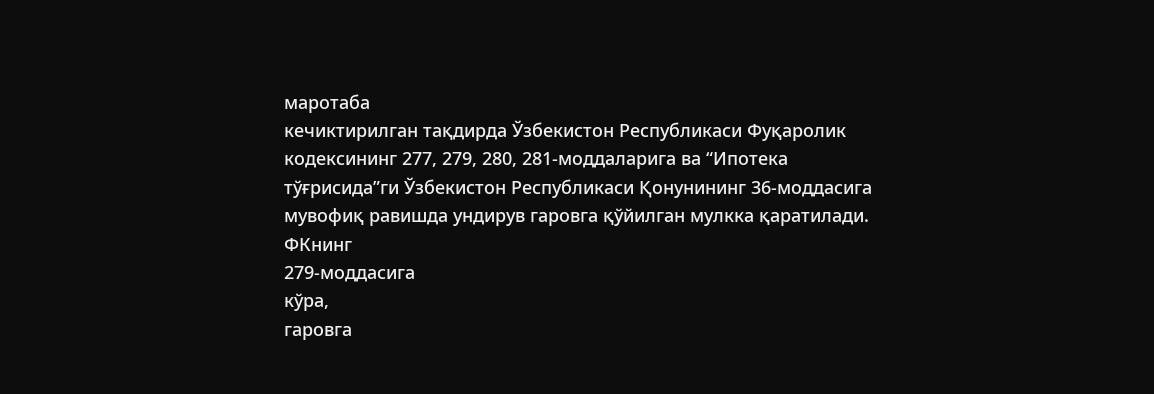маротаба
кечиктирилган тақдирда Ўзбекистон Республикаси Фуқаролик
кодексининг 277, 279, 280, 281-моддаларига ва “Ипотека
тўғрисида”ги Ўзбекистон Республикаси Қонунининг 36-моддасига
мувофиқ равишда ундирув гаровга қўйилган мулкка қаратилади.
ФКнинг
279-моддасига
кўра,
гаровга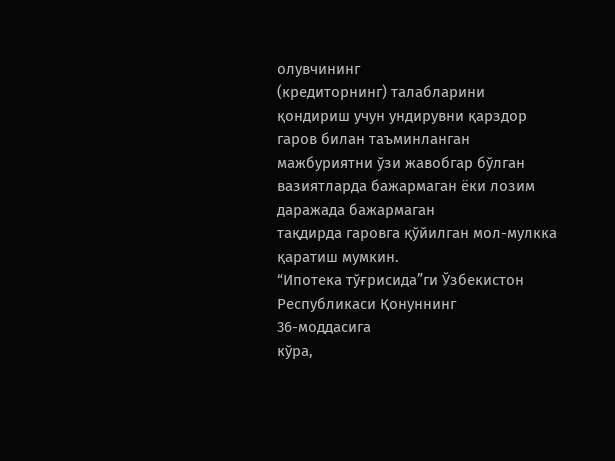олувчининг
(кредиторнинг) талабларини қондириш учун ундирувни қарздор
гаров билан таъминланган мажбуриятни ўзи жавобгар бўлган
вазиятларда бажармаган ёки лозим даражада бажармаган
тақдирда гаровга қўйилган мол-мулкка қаратиш мумкин.
“Ипотека тўғрисида”ги Ўзбекистон Республикаси Қонуннинг
36-моддасига
кўра,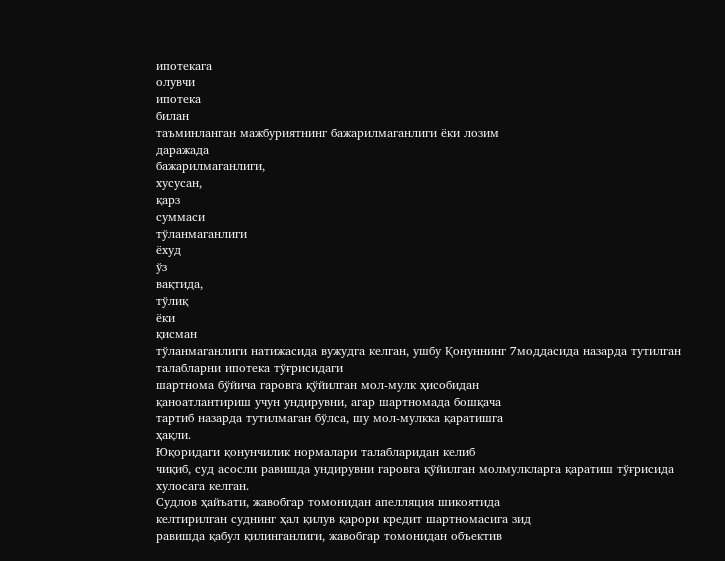ипотекага
олувчи
ипотека
билан
таъминланган мажбуриятнинг бажарилмаганлиги ёки лозим
даражада
бажарилмаганлиги,
хусусан,
қарз
суммаси
тўланмаганлиги
ёхуд
ўз
вақтида,
тўлиқ
ёки
қисман
тўланмаганлиги натижасида вужудга келган, ушбу Қонуннинг 7моддасида назарда тутилган талабларни ипотека тўғрисидаги
шартнома бўйича гаровга қўйилган мол-мулк ҳисобидан
қаноатлантириш учун ундирувни, агар шартномада бошқача
тартиб назарда тутилмаган бўлса, шу мол-мулкка қаратишга
ҳақли.
Юқоридаги қонунчилик нормалари талабларидан келиб
чиқиб, суд асосли равишда ундирувни гаровга қўйилган молмулкларга қаратиш тўғрисида хулосага келган.
Судлов ҳайъати, жавобгар томонидан апелляция шикоятида
келтирилган суднинг ҳал қилув қарори кредит шартномасига зид
равишда қабул қилинганлиги, жавобгар томонидан объектив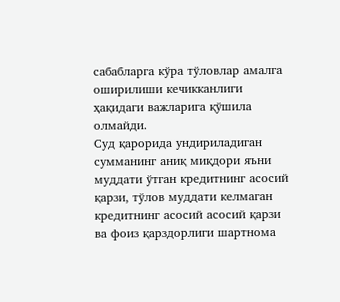сабабларга кўра тўловлар амалга оширилиши кечикканлиги
ҳақидаги важларига қўшила олмайди.
Суд қарорида ундириладиган сумманинг аниқ миқдори яъни
муддати ўтган кредитнинг асосий қарзи, тўлов муддати келмаган
кредитнинг асосий асосий қарзи ва фоиз қарздорлиги шартнома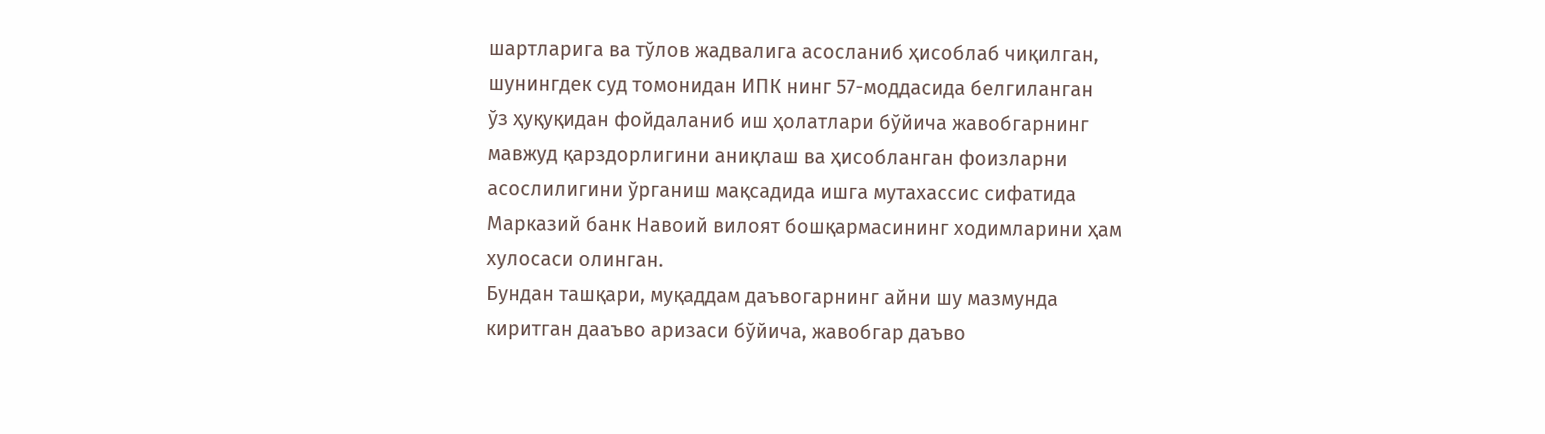шартларига ва тўлов жадвалига асосланиб ҳисоблаб чиқилган,
шунингдек суд томонидан ИПК нинг 57-моддасида белгиланган
ўз ҳуқуқидан фойдаланиб иш ҳолатлари бўйича жавобгарнинг
мавжуд қарздорлигини аниқлаш ва ҳисобланган фоизларни
асослилигини ўрганиш мақсадида ишга мутахассис сифатида
Марказий банк Навоий вилоят бошқармасининг ходимларини ҳам
хулосаси олинган.
Бундан ташқари, муқаддам даъвогарнинг айни шу мазмунда
киритган дааъво аризаси бўйича, жавобгар даъво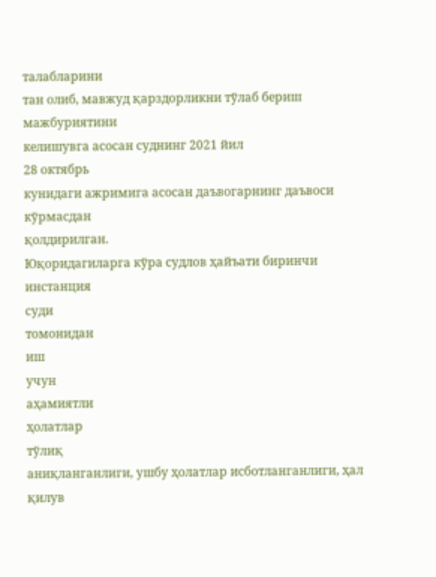талабларини
тан олиб, мавжуд қарздорликни тўлаб бериш мажбуриятини
келишувга асосан суднинг 2021 йил
28 октябрь
кунидаги ажримига асосан даъвогарнинг даъвоси кўрмасдан
қолдирилган.
Юқоридагиларга кўра судлов ҳайъати биринчи инстанция
суди
томонидан
иш
учун
аҳамиятли
ҳолатлар
тўлиқ
аниқланганлиги, ушбу ҳолатлар исботланганлиги, ҳал қилув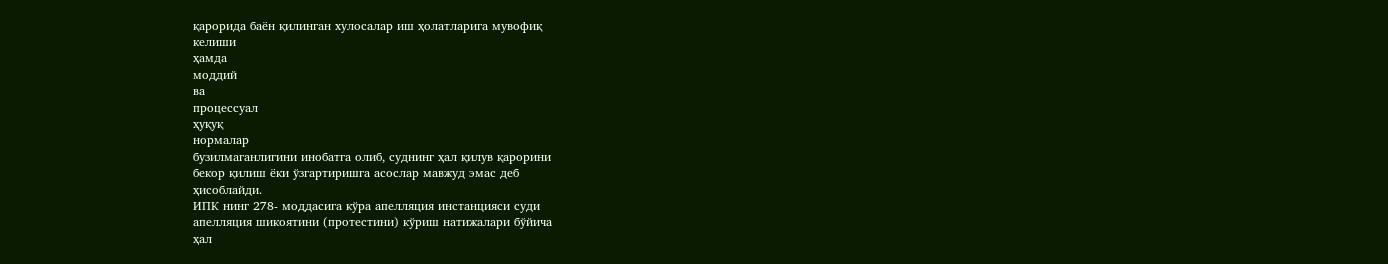қарорида баён қилинган хулосалар иш ҳолатларига мувофиқ
келиши
ҳамда
моддий
ва
процессуал
ҳуқуқ
нормалар
бузилмаганлигини инобатга олиб, суднинг ҳал қилув қарорини
бекор қилиш ёки ўзгартиришга асослар мавжуд эмас деб
ҳисоблайди.
ИПК нинг 278- моддасига кўра апелляция инстанцияси суди
апелляция шикоятини (протестини) кўриш натижалари бўйича
ҳал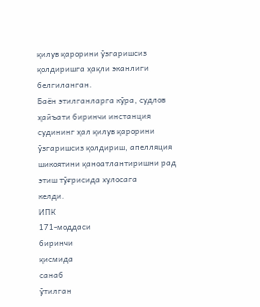қилув қарорини ўзгаришсиз қолдиришга ҳақли эканлиги
белгиланган.
Баён этилганларга кўра, судлов ҳайъати биринчи инстанция
судининг ҳал қилув қарорини ўзгаришсиз қолдириш, апелляция
шикоятини қаноатлантиришни рад этиш тўғрисида хулосага
келди.
ИПК
171-моддаси
биринчи
қисмида
санаб
ўтилган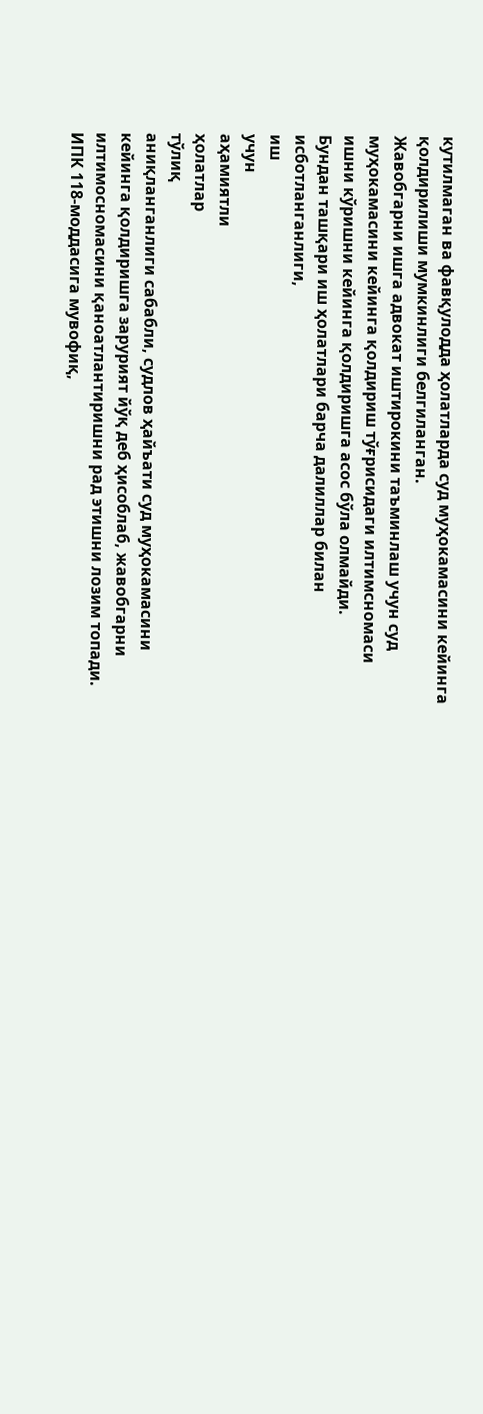кутилмаган ва фавқулодда ҳолатларда суд муҳокамасини кейинга
қолдирилиши мумкинлиги белгиланган.
Жавобгарни ишга адвокат иштирокини таъминлаш учун суд
муҳокамасини кейинга қолдириш тўғрисидаги илтимсномаси
ишни кўришни кейинга қолдиришга асос бўла олмайди.
Бундан ташқари иш ҳолатлари барча далиллар билан
исботланганлиги,
иш
учун
аҳамиятли
ҳолатлар
тўлиқ
аниқланганлиги сабабли, судлов ҳайъати суд муҳокамасини
кейинга қолдиришга зарурият йўқ деб ҳисоблаб, жавобгарни
илтимосномасини қаноатлантиришни рад этишни лозим топади.
ИПК 118-моддасига мувофиқ,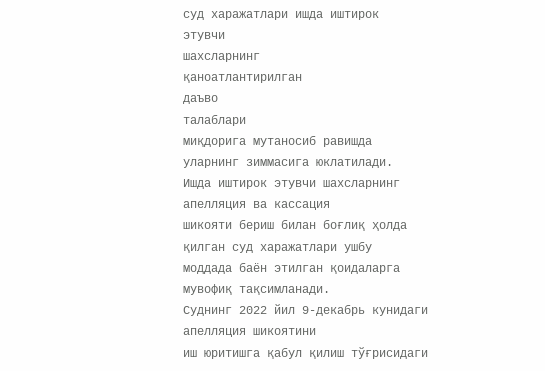суд харажатлари ишда иштирок
этувчи
шахсларнинг
қаноатлантирилган
даъво
талаблари
миқдорига мутаносиб равишда уларнинг зиммасига юклатилади.
Ишда иштирок этувчи шахсларнинг апелляция ва кассация
шикояти бериш билан боғлиқ ҳолда қилган суд харажатлари ушбу
моддада баён этилган қоидаларга мувофиқ тақсимланади.
Суднинг 2022 йил 9-декабрь кунидаги апелляция шикоятини
иш юритишга қабул қилиш тўғрисидаги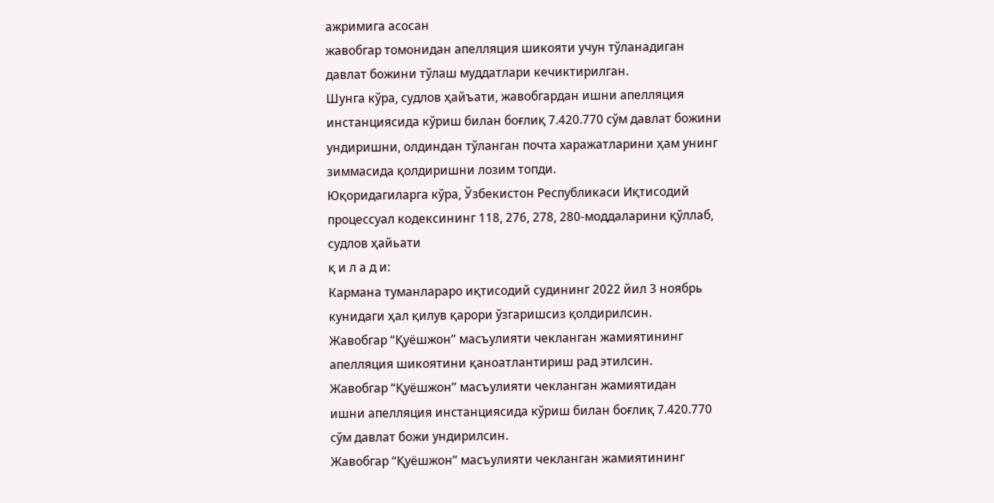ажримига асосан
жавобгар томонидан апелляция шикояти учун тўланадиган
давлат божини тўлаш муддатлари кечиктирилган.
Шунга кўра, судлов ҳайъати, жавобгардан ишни апелляция
инстанциясида кўриш билан боғлиқ 7.420.770 сўм давлат божини
ундиришни, олдиндан тўланган почта харажатларини ҳам унинг
зиммасида қолдиришни лозим топди.
Юқоридагиларга кўра, Ўзбекистон Республикаси Иқтисодий
процессуал кодексининг 118, 276, 278, 280-моддаларини қўллаб,
судлов ҳайьати
қ и л а д и:
Кармана туманлараро иқтисодий судининг 2022 йил 3 ноябрь
кунидаги ҳал қилув қарори ўзгаришсиз қолдирилсин.
Жавобгар “Қуёшжон” масъулияти чекланган жамиятининг
апелляция шикоятини қаноатлантириш рад этилсин.
Жавобгар “Қуёшжон” масъулияти чекланган жамиятидан
ишни апелляция инстанциясида кўриш билан боғлиқ 7.420.770
сўм давлат божи ундирилсин.
Жавобгар “Қуёшжон” масъулияти чекланган жамиятининг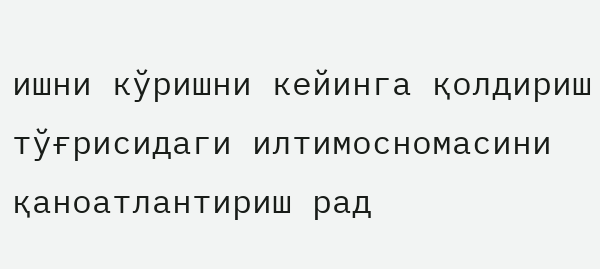ишни кўришни кейинга қолдириш тўғрисидаги илтимосномасини
қаноатлантириш рад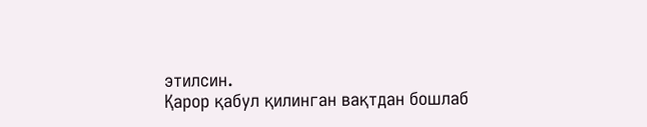этилсин.
Қарор қабул қилинган вақтдан бошлаб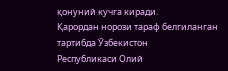қонуний кучга киради.
Қарордан норози тараф белгиланган тартибда Ўзбекистон
Республикаси Олий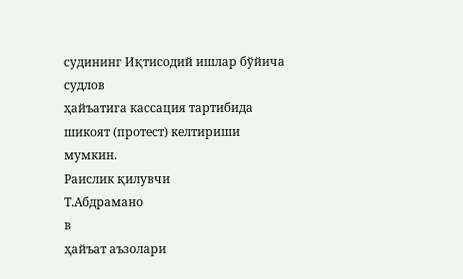судининг Иқтисодий ишлар бўйича судлов
ҳайъатига кассация тартибида шикоят (протест) келтириши
мумкин.
Раислик қилувчи
Т.Абдрамано
в
ҳайъат аъзолари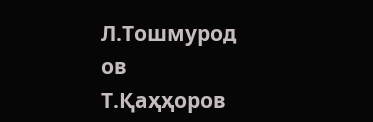Л.Тошмурод
ов
Т.Қаҳҳоров